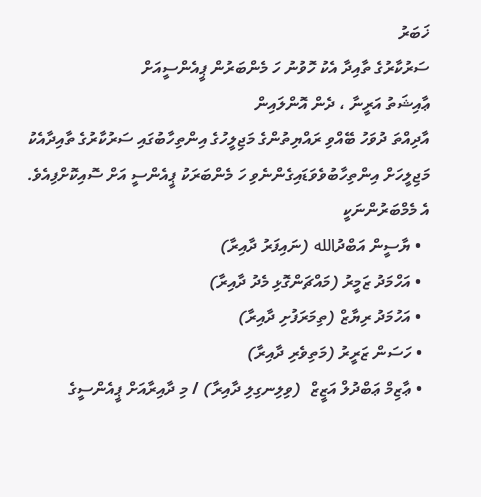ޚަބަރު
ސަރުކާރުގެ ތާއިދާ އެކު ހޮވުނު ހަ މެންބަރުން ޕީއެންސީއަށް
ޢާއިޝަތު އަރީނާ ، ދެން އޮންލައިން
އާދިއްތަ ދުވަހު ބޭއްވި ރައްޔިތުންގެ މަޖިލީހުގެ އިންތިހާބުގައި ސަރުކާރުގެ ތާއިދާއެކު މަޖިލީހަށް އިންތިހާބުވެވަޑައިގެންނެވި ހަ މެންބަރަކު ޕީއެންސީ އަށް ސޮއިކޮށްފިއެވެ.
އެ މެމްބަރުންނަކީ
  • ޔާސީން އަބްދުالله (ނައިފަރު ދާއިރާ)
  • އަހްމަދު ޒަމީރު (މައްޗަންގޮޅި މެދު ދާއިރާ)
  • އަހުމަދު ރިޔާޒް (ތިމަރަފުށި ދާއިރާ)
  • ހަސަން ޒަރީރު (މަތިވެރި ދާއިރާ)
  • ޢާޒިމް ޢަބްދުލް އަޒީޒް  (ވިލިނގިލި ދާއިރާ) / މި ދާއިރާއަށް ޕީއެންސީގެ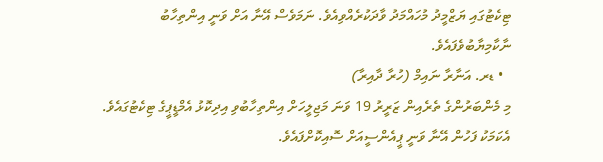ޓިކެޓުގައި ޔަޒްމީދު މުހައްމަދު ވާދަކުރެއްވިއެވެ. ނަމަވެސް އޭނާ އަށް ވަނީ އިންތިހާބު ނާކާމިޔާބުވެފައެވެ.
  • ޑރ. އަނާރާ ނައިމް (ހުރާ ދާއިރާ)
މި މެންބަރުންގެ ތެރެއިން ޒަރީރު 19 ވަނަ މަޖިލީހަށް އިންތިހާބުވި އިދިކޮޅު އެމްޑީޕީގެ ޓިކެޓުގައެވެ. އެކަމަކު ފަހުން އޭނާ ވަނީ ޕީއެންސީއަށް ސޮއިކޮށްފައެވެ.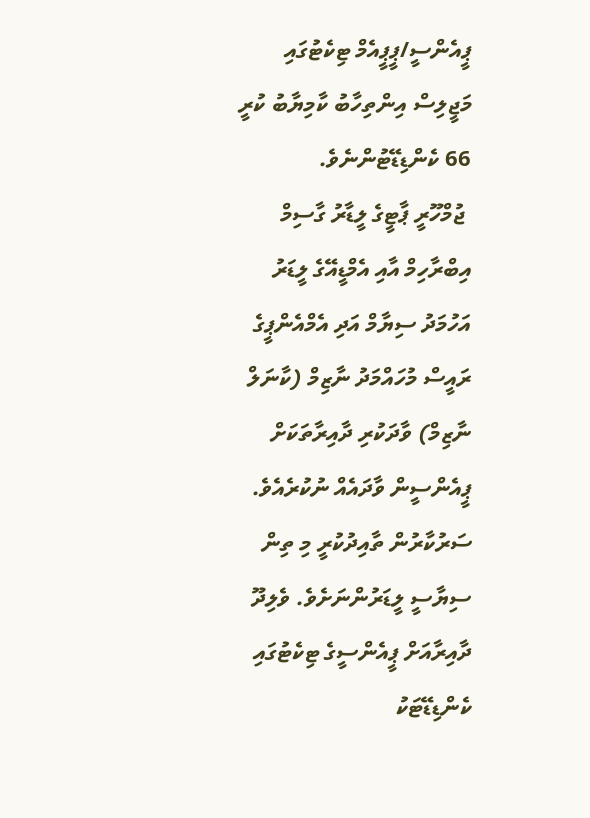ޕީއެންސީ/ޕީޕީއެމް ޓިކެޓުގައި މަޖީލިސް އިންތިހާބު ކާމިޔާބު ކުރީ 66 ކެންޑިޑޭޓުންނެވެ.
 ޖުމްހޫރީ ޕާޓީގެ ލީޑާރު ގާސިމް އިބްރާހިމް އާއި އެމްޑީއޭގެ ލީޑަރު އަހުމަދު ސިޔާމް އަދި އެމްއެންޕީގެ ރައީސް މުހައްމަދު ނާޒިމް (ކާނަލް ނާޒިމް) ވާދަކުރި ދާއިރާތަކަށް ޕީއެންސީން ވާދައެއް ނުކުރެއެވެ. ސަރުކާރުން ތާއިދުކުރީ މި ތިން ސިޔާސީ ލީޑަރުންނަށެވެ. ވެލިދޫ ދާއިރާއަށް ޕީއެންސީގެ ޓިކެޓުގައި ކެންޑިޑޭޓަކު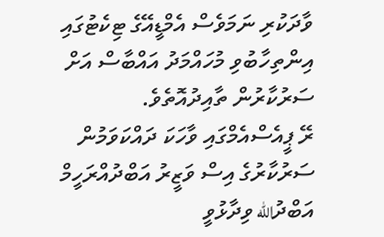ވާދަކުރި ނަމަވެސް އެމްޑީއޭގެ ޓިކެޓުގައި އިންތިހާބުވި މުހައްމަދު އައްބާސް އަށް ސަރުކާރުން ތާއިދުއޮތެވެ.
ރޭ ޕީއެސްއެމްގައި ވާހަކަ ދައްކަވަމުން ސަރުކާރުގެ އިސް ވަޒީރު އަބްދުއްރަހީމް އަބްދުالله ވިދާޅުވީ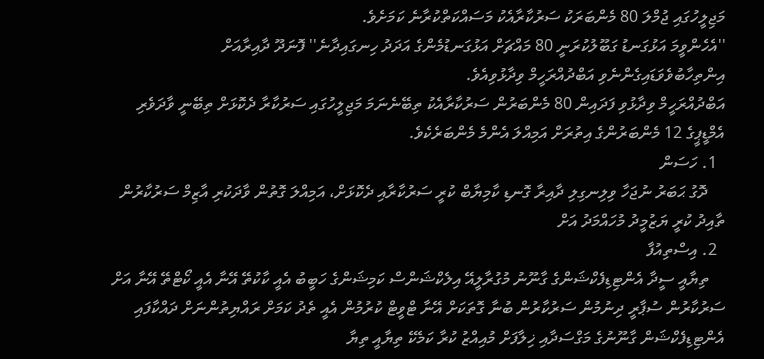މަޖިލީހުގައި ޖުމްލަ 80 މެންބަރަކު ސަރުކާރާއެކު މަސައްކަތްކުރާނެ ކަމަށެވެ.
''އެހެންވީމަ އަޅުގަނޑު ގަބޫލުކުރަނީ 80 މައްޗަށް އަޅުގަނޑުމެންގެ އަދަދު ހިނގައިދާނެ'' ފޮނަދޫ ދާއިރާއަށް އިންތިހާބުވެވަޑައިގެންނެވި އަބްދުއްރަހީމް ވިދާޅުވިއެވެ.
އަބްދުއްރަހީމް ވިދާޅުވި ފަދައިން 80 މެންބަރުން ސަރުކާރާއެކު ތިބޭނެނަމަ މަޖިލީހުގައި ސަރުކާރާ ދެކޮޅަށް ތިބޭނީ ވާދަވެރި އެމްޑީޕީގެ 12 މެންބަރުންގެ އިތުރަށް އަމިއްލަ އެންމެ މެންބަރެކެވެ.
  1. ހަސަން
    ދޮގު ޙަބަރު ނުޖަހާ ވިލިނގިލި ދާއިރާ ގޮނޑި ކާމިޔާބް ކުރީ ސަރުކާރާއި ދެކޮޅަށް، އަމިއްލަ ގޮތުން ވާދަކުރި އާޒިމް ސަރުކާރުން ތާއިދު ކުރީ ޔަޒުމީދު މުހައްމަދު އަށް
  2. އިސްތިއުފާ
    ތިޔާއީ ސީދާ އެންޓިޑިފެކްޝަންގެ ގާނޫނު މުގުރާލީއޭ އިލެކްޝަންސް ކަމިޝަންގެ ހަބީބު އެއީ ކާކުތޭ އޭނާ އެއީ ކޯޓްތޭ އޭނާ އަށް ސަރުކާރުން ސުޕާރީ ދިނުމުން ސަރުކާރުން ބުނާ ގޮތަކަށް އޭނާ ޓްވީޓް ކުރުމުން އެއީ ތެދު ކަމަށް ރައްޔިތުންނަށް ދައްކާފައި އެންޓިޑިފެކްޝަން ގާނޫނުގެ މަގްސަދާއި ޚިލާފަށް މުއިއްޒު ކުރާ ކަމެކޭ ތިޔާއީ ތިޔާ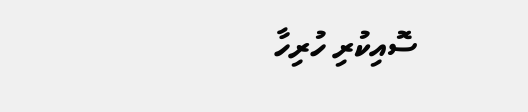ސޮއިކުރި ހުރިހާ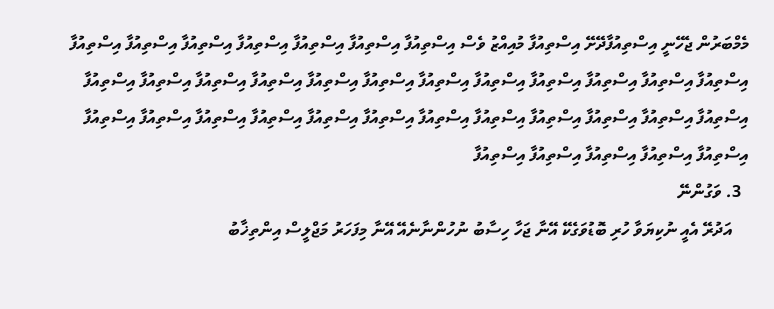މެމްބަރުން ޖެހޭނީ އިސްތިއުފާދޭށޭ އިސްތިއުފާ މުއިއްޒު ވެސް އިސްތިއުފާ އިސްތިއުފާ އިސްތިއުފާ އިސްތިއުފާ އިސްތިއުފާ އިސްތިއުފާ އިސްތިއުފާ އިސްތިއުފާ އިސްތިއުފާ އިސްތިއުފާ އިސްތިއުފާ އިސްތިއުފާ އިސްތިއުފާ އިސްތިއުފާ އިސްތިއުފާ އިސްތިއުފާ އިސްތިއުފާ އިސްތިއުފާ އިސްތިއުފާ އިސްތިއުފާ އިސްތިއުފާ އިސްތިއުފާ އިސްތިއުފާ އިސްތިއުފާ އިސްތިއުފާ އިސްތިއުފާ އިސްތިއުފާ އިސްތިއުފާ އިސްތިއުފާ އިސްތިއުފާ އިސްތިއުފާ އިސްތިއުފާ އިސްތިއުފާ އިސްތިއުފާ އިސްތިއުފާ އިސްތިއުފާ
  3. ވަގުންނޭ
    އަދުރޭ އެއީ ނުކިޔަވާ ހުރި ބޮޑުވަގެކޭ އޭނާ ޖަހާ ހިސާބު ނުހުންނާނެއޭ އޭނާ މިފަހަރު މަޖްލީސް އިންތިޚާބު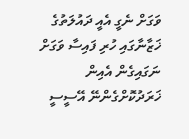ވަގަށް ނެގީ އެއީ ދައުލަތުގެ ޚަޒާނާގައި ހުރި ފައިސާ ވަގަށް ނަގައިގެން އެއިން ޚަރަދުކޮށްގެންނޭ އޭސީސީ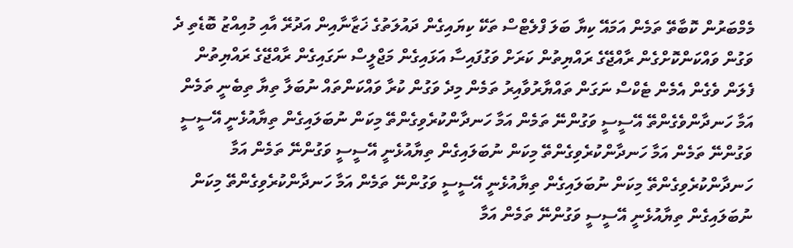މެމްބަރުން ކޮބާތޭ ތަމެން އަމައޭ ކިޔާ ބަލަ ފްލެޓްސް ތަކޭ ކިޔައިގެން ދައުލަތުގެ ޚަޒާނާއިން އަދުރޭ އާއި މުއިއްޒު ބޮޑެތި ދެ ވަގުން ވައްކަންކޮށްގެން ރާއްޖޭގެ ރައްޔިތުން ކަރަށް ވަގުފައިސާ އަޅައިގެން މަޖްލީސް ނަގައިގެން ރާއްޖޭގެ ރައްޔިތުން ފެލަން ވެގެން އެމެން ޓެކްސް ނަގަން ތައްޔާރުވާއިރު ތަމެން މިދެ ވަގުން ކުރާ ވައްކަންތައް ނުބަލާ ތިޔާ ތިބެނީ ތަމެން އަމާ ހަނދާންވެގެންތޭ އޭސީސީ ވަގުންނޭ ތަމެން އަމާ ހަނދާންކުރެވިގެންތޭ މިކަން ނުބަލައިގެން ތިޔާއުޅެނީ އޭސީސީ ވަގުންނޭ ތަމެން އަމާ ހަނދާންކުރެވިގެންތޭ މިކަން ނުބަލައިގެން ތިޔާއުޅެނީ އޭސީސީ ވަގުންނޭ ތަމެން އަމާ ހަނދާންކުރެވިގެންތޭ މިކަން ނުބަލައިގެން ތިޔާއުޅެނީ އޭސީސީ ވަގުންނޭ ތަމެން އަމާ ހަނދާންކުރެވިގެންތޭ މިކަން ނުބަލައިގެން ތިޔާއުޅެނީ އޭސީސީ ވަގުންނޭ ތަމެން އަމާ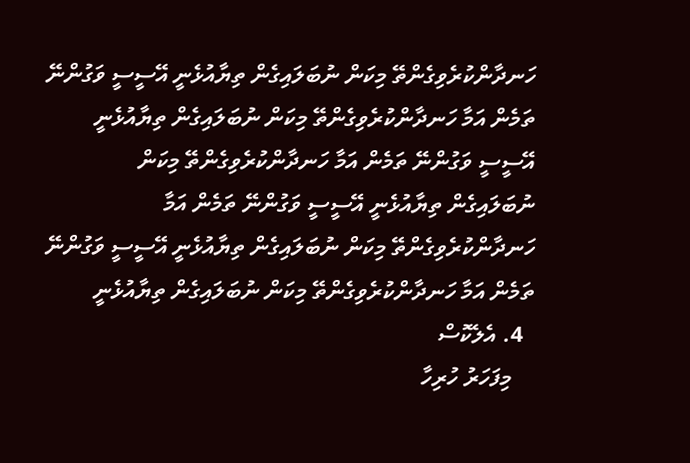ހަނދާންކުރެވިގެންތޭ މިކަން ނުބަލައިގެން ތިޔާއުޅެނީ އޭސީސީ ވަގުންނޭ ތަމެން އަމާ ހަނދާންކުރެވިގެންތޭ މިކަން ނުބަލައިގެން ތިޔާއުޅެނީ އޭސީސީ ވަގުންނޭ ތަމެން އަމާ ހަނދާންކުރެވިގެންތޭ މިކަން ނުބަލައިގެން ތިޔާއުޅެނީ އޭސީސީ ވަގުންނޭ ތަމެން އަމާ ހަނދާންކުރެވިގެންތޭ މިކަން ނުބަލައިގެން ތިޔާއުޅެނީ އޭސީސީ ވަގުންނޭ ތަމެން އަމާ ހަނދާންކުރެވިގެންތޭ މިކަން ނުބަލައިގެން ތިޔާއުޅެނީ
  4. އެލެކޮސް
    މިފަހަރު ހުރިހާ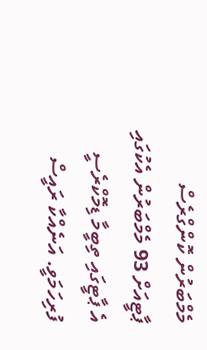މެމްބަރުން ކޮންގްރެސް ޕާޓީއަށް 93 މެމްބަރުން އެކުގައި އެ ޕާޓީގައި ތިބީމާ ޑިމޮކްރެސީ ފުރިހަމަވީ. އަނެއްކާ ރައީސް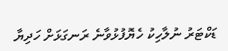ޑަކްޓަރު ނުލާހިކު ހެޔޮފުޅުވާނެ ރަނގަޅަށް ހަދިޔާ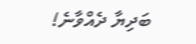ބަދިޔާ ދެއްވާނެ!